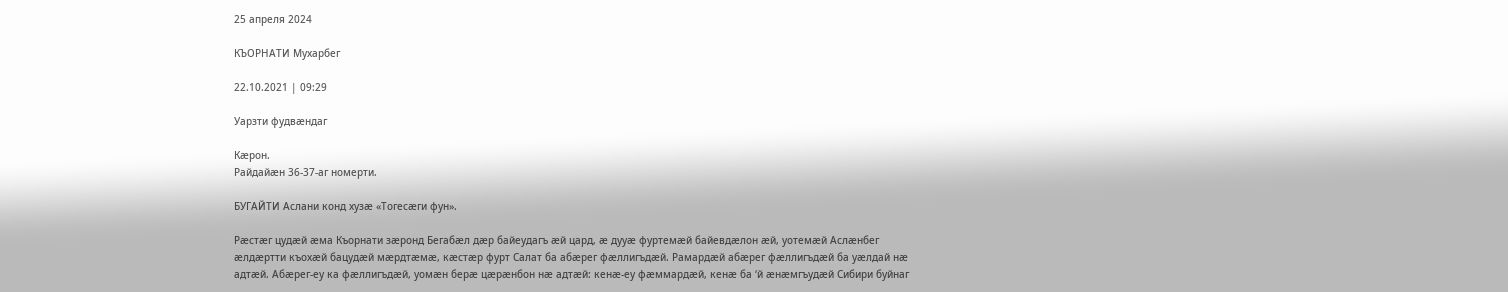25 апреля 2024

КЪОРНАТИ Мухарбег

22.10.2021 | 09:29

Уарзти фудвӕндаг

Кæрон.
Райдайæн 36-37-аг номерти.

БУГАЙТИ Аслани конд хузæ «Тогесæги фун».

Рӕстӕг цудӕй ӕма Къорнати зӕронд Бегабӕл дӕр байеудагъ ӕй цард, ӕ дууӕ фуртемӕй байевдӕлон ӕй, уотемӕй Аслӕнбег ӕлдӕртти къохӕй бацудӕй мӕрдтӕмӕ, кӕстӕр фурт Салат ба абӕрег фӕллигъдӕй. Рамардӕй абӕрег фӕллигъдӕй ба уӕлдай нӕ адтӕй. Абӕрег-еу ка фӕллигъдӕй, уомӕн берӕ цӕрӕнбон нӕ адтӕй: кенӕ-еу фӕммардӕй, кенӕ ба ‘й ӕнӕмгъудӕй Сибири буйнаг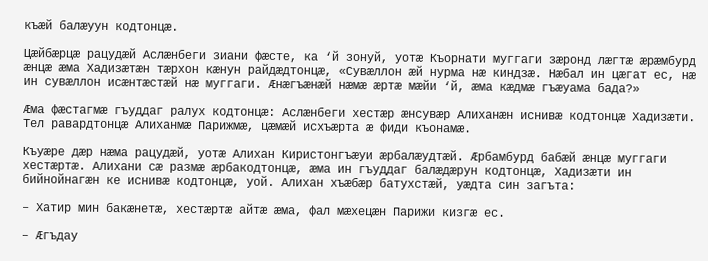къӕй балӕуун кодтонцӕ.

Цӕйбӕрцӕ рацудӕй Аслӕнбеги зиани фӕсте, ка ‘й зонуй, уотӕ Къорнати муггаги зӕронд лӕгтӕ ӕрӕмбурд ӕнцӕ ӕма Хадизӕтӕн тӕрхон кӕнун райдӕдтонцӕ, «Сувӕллон ӕй нурма нӕ киндзӕ. Нӕбал ин цӕгат ес, нӕ ин сувӕллон исӕнтӕстӕй нӕ муггаги. Ӕнӕгъӕнӕй нӕмӕ ӕртӕ мӕйи ‘й, ӕма кӕдмӕ гъӕуама бада?»

Ӕма фӕстагмӕ гъуддаг ралух кодтонцӕ: Аслӕнбеги хестӕр ӕнсувӕр Алиханӕн иснивӕ кодтонцӕ Хадизӕти. Тел равардтонцӕ Алиханмӕ Парижмӕ, цӕмӕй исхъӕрта ӕ фиди къонамӕ.

Къуӕре дӕр нӕма рацудӕй, уотӕ Алихан Киристонгъӕуи ӕрбалӕудтӕй. Ӕрбамбурд бабӕй ӕнцӕ муггаги хестӕртӕ. Алихани сӕ размӕ ӕрбакодтонцӕ, ӕма ин гъуддаг балӕдӕрун кодтонцӕ, Хадизӕти ин бийнойнагӕн ке иснивӕ кодтонцӕ, уой. Алихан хъӕбӕр батухстӕй, уӕдта син загъта:

– Хатир мин бакӕнетӕ, хестӕртӕ айтӕ ӕма, фал мӕхецӕн Парижи кизгӕ ес.

– Ӕгъдау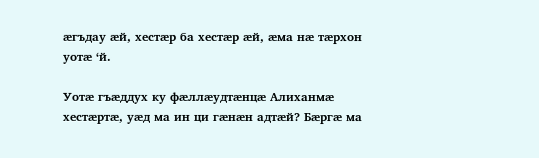ӕгъдау ӕй, хестӕр ба хестӕр ӕй, ӕма нӕ тӕрхон уотӕ ‘й.

Уотӕ гъӕддух ку фӕллӕудтӕнцӕ Алиханмӕ хестӕртӕ, уӕд ма ин ци гӕнӕн адтӕй? Бӕргӕ ма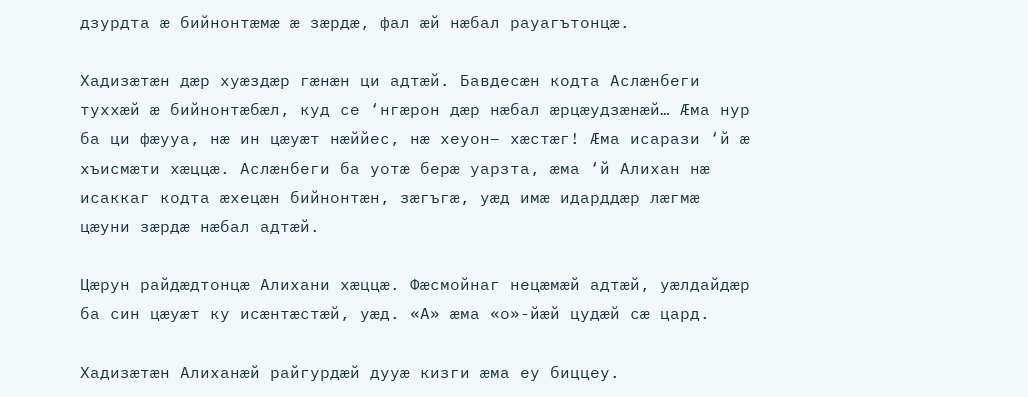дзурдта ӕ бийнонтӕмӕ ӕ зӕрдӕ, фал ӕй нӕбал рауагътонцӕ.

Хадизӕтӕн дӕр хуӕздӕр гӕнӕн ци адтӕй. Бавдесӕн кодта Аслӕнбеги туххӕй ӕ бийнонтӕбӕл, куд се ‘нгӕрон дӕр нӕбал ӕрцӕудзӕнӕй… Ӕма нур ба ци фӕууа, нӕ ин цӕуӕт нӕййес, нӕ хеуон– хӕстӕг! Ӕма исарази ‘й ӕ хъисмӕти хӕццӕ. Аслӕнбеги ба уотӕ берӕ уарзта, ӕма ‘й Алихан нӕ исаккаг кодта ӕхецӕн бийнонтӕн, зӕгъгӕ, уӕд имӕ идарддӕр лӕгмӕ цӕуни зӕрдӕ нӕбал адтӕй.

Цӕрун райдӕдтонцӕ Алихани хӕццӕ. Фӕсмойнаг нецӕмӕй адтӕй, уӕлдайдӕр ба син цӕуӕт ку исӕнтӕстӕй, уӕд. «А» ӕма «о»-йӕй цудӕй сӕ цард.

Хадизӕтӕн Алиханӕй райгурдӕй дууӕ кизги ӕма еу биццеу.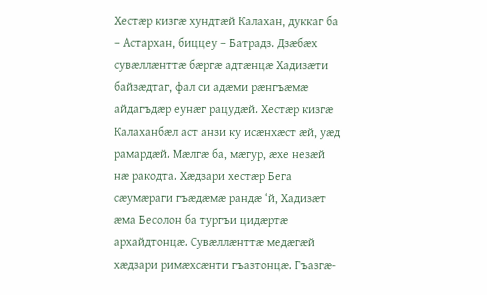Хестӕр кизгӕ хундтӕй Калахан, дуккаг ба – Астархан, биццеу – Батрадз. Дзӕбӕх сувӕллӕнттӕ бӕргӕ адтӕнцӕ Хадизӕти байзӕдтаг, фал си адӕми рӕнгъӕмӕ айдагъдӕр еунӕг рацудӕй. Хестӕр кизгӕ Калаханбӕл аст анзи ку исӕнхӕст ӕй, уӕд рамардӕй. Мӕлгӕ ба, мӕгур, ӕхе незӕй нӕ ракодта. Хӕдзари хестӕр Бега сӕумӕраги гъӕдӕмӕ рандӕ ‘й, Хадизӕт ӕма Бесолон ба тургъи цидӕртӕ архайдтонцӕ. Сувӕллӕнттӕ медӕгӕй хӕдзари римӕхсӕнти гъазтонцӕ. Гъазгӕ-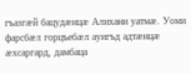гъазгӕй бацудӕнцӕ Алихани уатмӕ. Уоми фарсбӕл горцъебӕл ауигъд адтӕнцӕ ӕхсаргард, дамбаца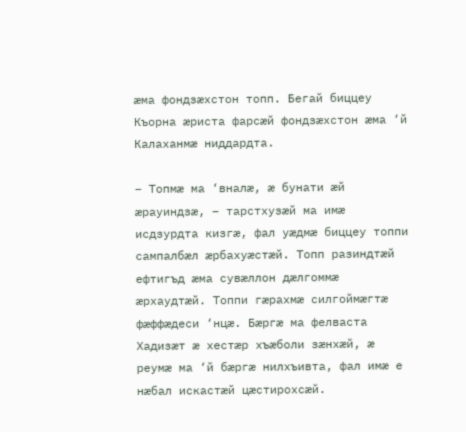ӕма фондзӕхстон топп. Бегай биццеу Къорна ӕриста фарсӕй фондзӕхстон ӕма ‘й Калаханмӕ ниддардта.

– Топмӕ ма ‘вналӕ, ӕ бунати ӕй ӕрауиндзӕ, – тарстхузӕй ма имӕ исдзурдта кизгӕ, фал уӕдмӕ биццеу топпи сампалбӕл ӕрбахуӕстӕй. Топп разиндтӕй ефтигъд ӕма сувӕллон дӕлгоммӕ ӕрхаудтӕй. Топпи гӕрахмӕ силгоймӕгтӕ фӕффӕдеси ‘нцӕ. Бӕргӕ ма фелваста Хадизӕт ӕ хестӕр хъӕболи зӕнхӕй, ӕ реумӕ ма ‘й бӕргӕ нилхъивта, фал имӕ е нӕбал искастӕй цӕстирохсӕй.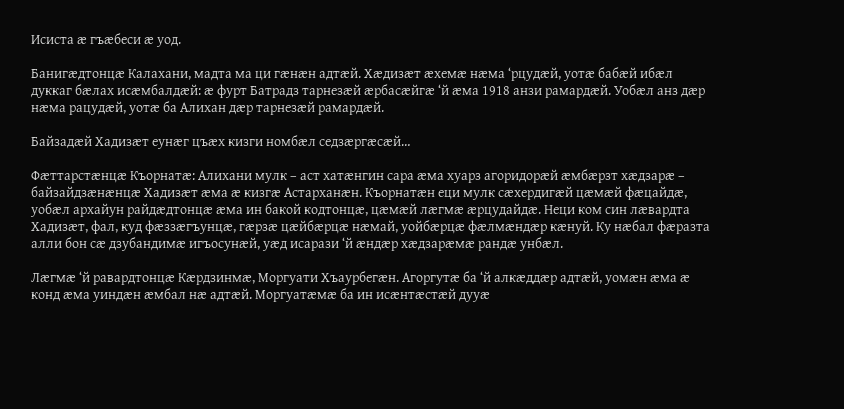Исиста ӕ гъӕбеси ӕ уод.

Банигӕдтонцӕ Калахани, мадта ма ци гӕнӕн адтӕй. Хӕдизӕт ӕхемӕ нӕма ‘рцудӕй, уотӕ бабӕй ибӕл дуккаг бӕлах исӕмбалдӕй: ӕ фурт Батрадз тарнезӕй ӕрбасӕйгӕ ‘й ӕма 1918 анзи рамардӕй. Уобӕл анз дӕр нӕма рацудӕй, уотӕ ба Алихан дӕр тарнезӕй рамардӕй.

Байзадӕй Хадизӕт еунӕг цъӕх кизги номбӕл седзӕргӕсӕй…

Фӕттарстӕнцӕ Къорнатӕ: Алихани мулк – аст хатӕнгин сара ӕма хуарз агоридорӕй ӕмбӕрзт хӕдзарӕ – байзайдзӕнӕнцӕ Хадизӕт ӕма ӕ кизгӕ Астарханӕн. Къорнатӕн еци мулк сӕхердигӕй цӕмӕй фӕцайдӕ, уобӕл архайун райдӕдтонцӕ ӕма ин бакой кодтонцӕ, цӕмӕй лӕгмӕ ӕрцудайдӕ. Неци ком син лӕвардта Хадизӕт, фал, куд фӕззӕгъунцӕ, гӕрзӕ цӕйбӕрцӕ нӕмай, уойбӕрцӕ фӕлмӕндӕр кӕнуй. Ку нӕбал фӕразта алли бон сӕ дзубандимӕ игъосунӕй, уӕд исарази ‘й ӕндӕр хӕдзарӕмӕ рандӕ унбӕл.

Лӕгмӕ ‘й равардтонцӕ Кӕрдзинмӕ, Моргуати Хъаурбегӕн. Агоргутӕ ба ‘й алкӕддӕр адтӕй, уомӕн ӕма ӕ конд ӕма уиндӕн ӕмбал нӕ адтӕй. Моргуатӕмӕ ба ин исӕнтӕстӕй дууӕ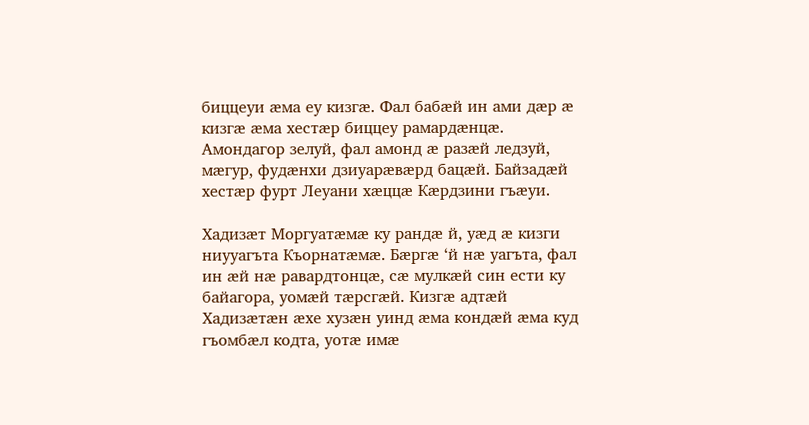биццеуи ӕма еу кизгӕ. Фал бабӕй ин ами дӕр ӕ кизгӕ ӕма хестӕр биццеу рамардӕнцӕ. Амондагор зелуй, фал амонд ӕ разӕй ледзуй, мӕгур, фудӕнхи дзиуарӕвӕрд бацӕй. Байзадӕй хестӕр фурт Леуани хӕццӕ Кӕрдзини гъӕуи.

Хадизӕт Моргуатӕмӕ ку рандӕ й, уӕд ӕ кизги ниууагъта Къорнатӕмӕ. Бӕргӕ ‘й нӕ уагъта, фал ин ӕй нӕ равардтонцӕ, сӕ мулкӕй син ести ку байагора, уомӕй тӕрсгӕй. Кизгӕ адтӕй Хадизӕтӕн ӕхе хузӕн уинд ӕма кондӕй ӕма куд гъомбӕл кодта, уотӕ имӕ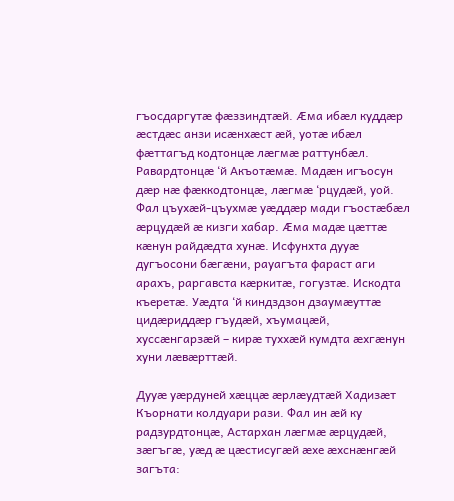гъосдаргутӕ фӕззиндтӕй. Ӕма ибӕл куддӕр ӕстдӕс анзи исӕнхӕст ӕй, уотӕ ибӕл фӕттагъд кодтонцӕ лӕгмӕ раттунбӕл. Равардтонцӕ ‘й Акъотӕмӕ. Мадӕн игъосун дӕр нӕ фӕккодтонцӕ, лӕгмӕ ‘рцудӕй, уой. Фал цъухӕй-цъухмӕ уӕддӕр мади гъостӕбӕл ӕрцудӕй ӕ кизги хабар. Ӕма мадӕ цӕттӕ кӕнун райдӕдта хунӕ. Исфунхта дууӕ дугъосони бӕгӕни, рауагъта фараст аги арахъ, раргавста кӕркитӕ, гогузтӕ. Искодта къеретӕ. Уӕдта ‘й киндздзон дзаумӕуттӕ цидӕриддӕр гъудӕй, хъумацӕй, хуссӕнгарзӕй – кирӕ туххӕй кумдта ӕхгӕнун хуни лӕвӕрттӕй.

Дууӕ уӕрдуней хӕццӕ ӕрлӕудтӕй Хадизӕт Къорнати колдуари рази. Фал ин ӕй ку радзурдтонцӕ, Астархан лӕгмӕ ӕрцудӕй, зӕгъгӕ, уӕд ӕ цӕстисугӕй ӕхе ӕхснӕнгӕй загъта: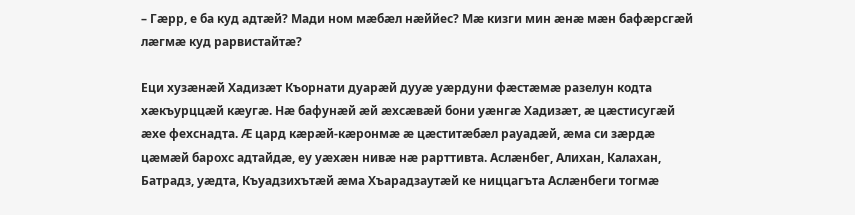– Гӕрр, е ба куд адтӕй? Мади ном мӕбӕл нӕййес? Мӕ кизги мин ӕнӕ мӕн бафӕрсгӕй лӕгмӕ куд рарвистайтӕ?

Еци хузӕнӕй Хадизӕт Къорнати дуарӕй дууӕ уӕрдуни фӕстӕмӕ разелун кодта хӕкъурццӕй кӕугӕ. Нӕ бафунӕй ӕй ӕхсӕвӕй бони уӕнгӕ Хадизӕт, ӕ цӕстисугӕй ӕхе фехснадта. Ӕ цард кӕрӕй-кӕронмӕ ӕ цӕститӕбӕл рауадӕй, ӕма си зӕрдӕ цӕмӕй барохс адтайдӕ, еу уӕхӕн нивӕ нӕ рарттивта. Аслӕнбег, Алихан, Калахан, Батрадз, уӕдта, Къуадзихътӕй ӕма Хъарадзаутӕй ке ниццагъта Аслӕнбеги тогмӕ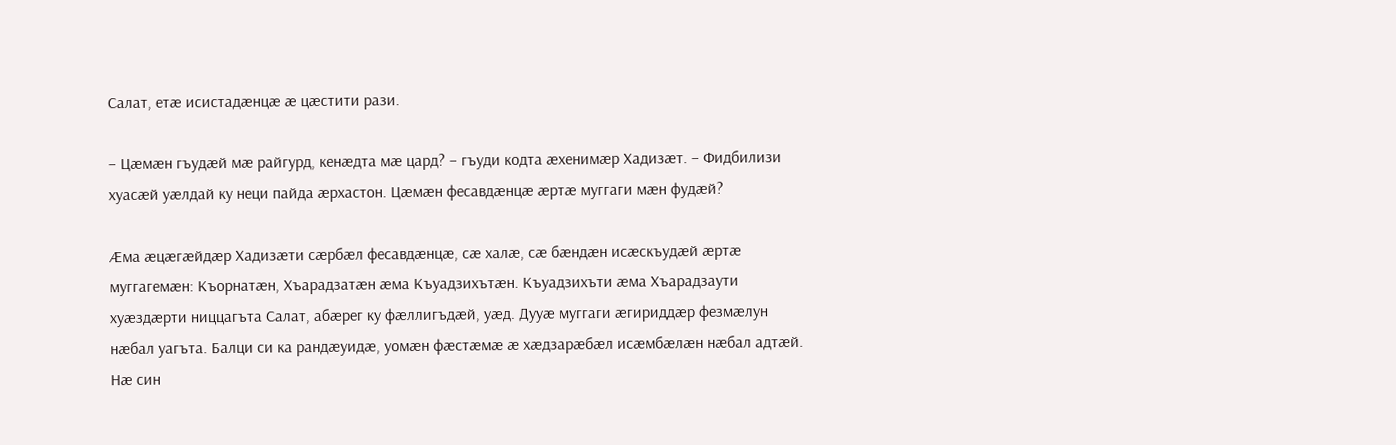Салат, етӕ исистадӕнцӕ ӕ цӕстити рази.

– Цӕмӕн гъудӕй мӕ райгурд, кенӕдта мӕ цард? – гъуди кодта ӕхенимӕр Хадизӕт. – Фидбилизи хуасӕй уӕлдай ку неци пайда ӕрхастон. Цӕмӕн фесавдӕнцӕ ӕртӕ муггаги мӕн фудӕй?

Ӕма ӕцӕгӕйдӕр Хадизӕти сӕрбӕл фесавдӕнцӕ, сӕ халӕ, сӕ бӕндӕн исӕскъудӕй ӕртӕ муггагемӕн: Къорнатӕн, Хъарадзатӕн ӕма Къуадзихътӕн. Къуадзихъти ӕма Хъарадзаути хуӕздӕрти ниццагъта Салат, абӕрег ку фӕллигъдӕй, уӕд. Дууӕ муггаги ӕгириддӕр фезмӕлун нӕбал уагъта. Балци си ка рандӕуидӕ, уомӕн фӕстӕмӕ ӕ хӕдзарӕбӕл исӕмбӕлӕн нӕбал адтӕй. Нӕ син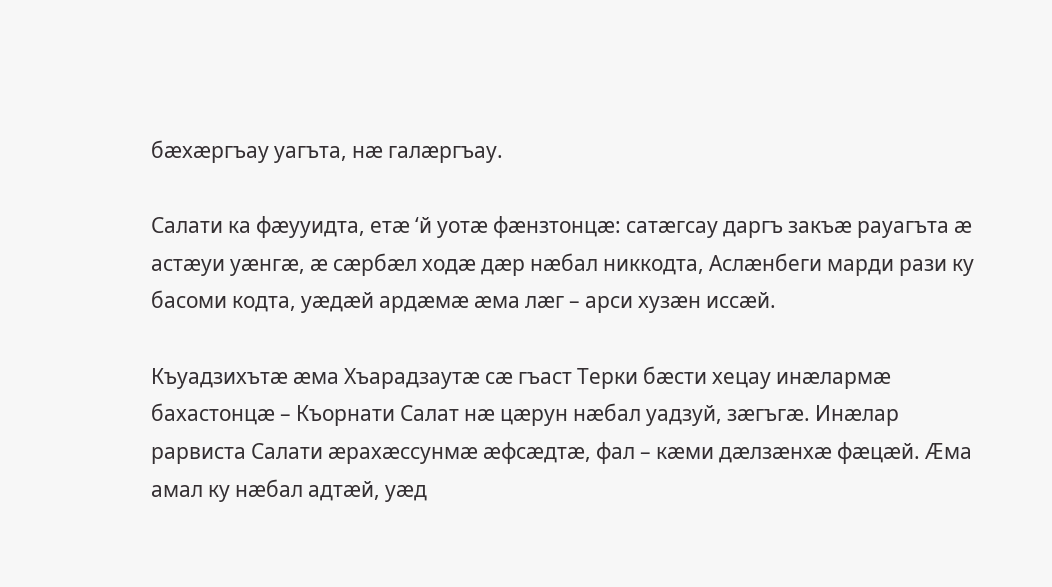бӕхӕргъау уагъта, нӕ галӕргъау.

Салати ка фӕууидта, етӕ ‘й уотӕ фӕнзтонцӕ: сатӕгсау даргъ закъӕ рауагъта ӕ астӕуи уӕнгӕ, ӕ сӕрбӕл ходӕ дӕр нӕбал никкодта, Аслӕнбеги марди рази ку басоми кодта, уӕдӕй ардӕмӕ ӕма лӕг – арси хузӕн иссӕй.

Къуадзихътӕ ӕма Хъарадзаутӕ сӕ гъаст Терки бӕсти хецау инӕлармӕ бахастонцӕ – Къорнати Салат нӕ цӕрун нӕбал уадзуй, зӕгъгӕ. Инӕлар рарвиста Салати ӕрахӕссунмӕ ӕфсӕдтӕ, фал – кӕми дӕлзӕнхӕ фӕцӕй. Ӕма амал ку нӕбал адтӕй, уӕд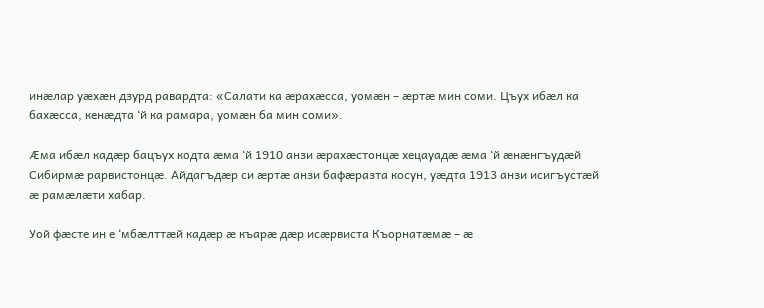инӕлар уӕхӕн дзурд равардта: «Салати ка ӕрахӕсса, уомӕн – ӕртӕ мин соми. Цъух ибӕл ка бахӕсса, кенӕдта ‘й ка рамара, уомӕн ба мин соми».

Ӕма ибӕл кадӕр бацъух кодта ӕма ‘й 1910 анзи ӕрахӕстонцӕ хецауадӕ ӕма ‘й ӕнӕнгъудӕй Сибирмӕ рарвистонцӕ. Айдагъдӕр си ӕртӕ анзи бафӕразта косун, уӕдта 1913 анзи исигъустӕй ӕ рамӕлӕти хабар.

Уой фӕсте ин е ‘мбӕлттӕй кадӕр ӕ къарӕ дӕр исӕрвиста Къорнатӕмӕ – ӕ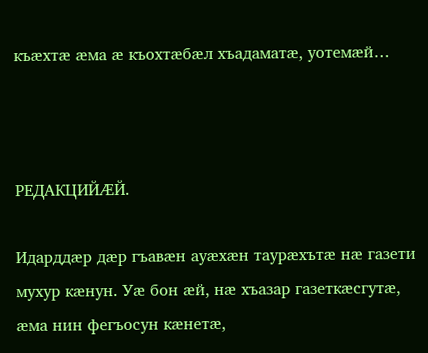къӕхтӕ ӕма ӕ къохтӕбӕл хъадаматӕ, уотемӕй…



РЕДАКЦИЙӔЙ.

Идарддӕр дӕр гъавӕн ауӕхӕн таурӕхътӕ нӕ газети мухур кӕнун. Уӕ бон ӕй, нӕ хъазар газеткӕсгутӕ, ӕма нин фегъосун кӕнетӕ,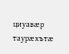циуавӕр таурӕхътӕ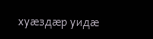хуӕздӕр уидӕ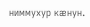ниммухур кӕнун.